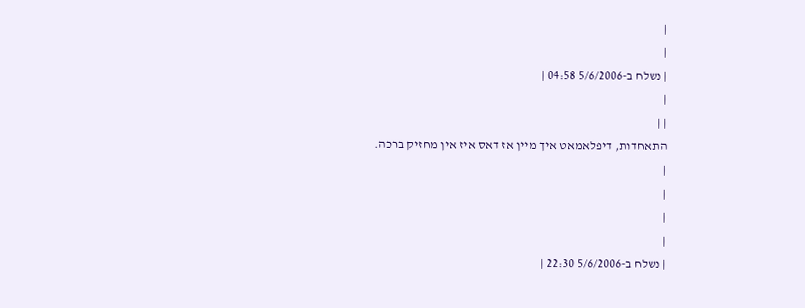|
|
| נשלח ב-5/6/2006 04:58 |
|
| |
התאחדות, דיפלאמאט איך מיין אז דאס איז אין מחזיק ברכה.
|
|
|
|
| נשלח ב-5/6/2006 22:30 |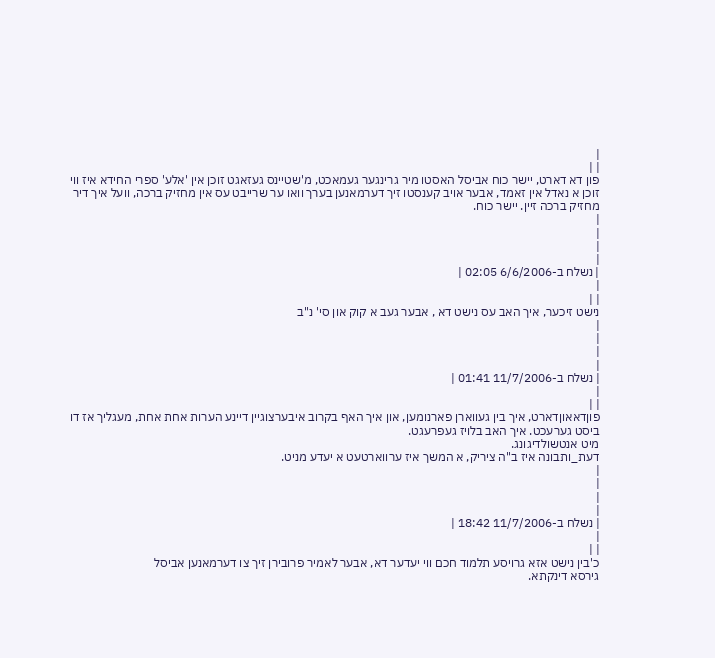|
| |
פון דא דארט, יישר כוח אביסל האסטו מיר גרינגער געמאכט, מ'שטיינס געזאגט זוכן אין 'אלע' ספרי החידא איז ווי זוכן א נאדל אין זאמד, אבער אויב קענסטו זיך דערמאנען בערך וואו ער שרייבט עס אין מחזיק ברכה, וועל איך דיר מחזיק ברכה זיין. יישר כוח.
|
|
|
|
| נשלח ב-6/6/2006 02:05 |
|
| |
נישט זיכער, איך האב עס נישט דא , אבער געב א קוק און סי' נ"ב
|
|
|
|
| נשלח ב-11/7/2006 01:41 |
|
| |
פוןדאאוןדארט, איך בין געווארן פארנומען, און איך האף בקרוב איבערצוגיין דיינע הערות אחת אחת, מעגליך אז דו ביסט גערעכט. איך האב בלויז געפרעגט.
מיט אנטשולדיגונג.
דעת_ותבונה איז ב"ה ציריק, א המשך איז ערווארטעט א יעדע מניט.
|
|
|
|
| נשלח ב-11/7/2006 18:42 |
|
| |
כ'בין נישט אזא גרויסע תלמוד חכם ווי יעדער דא, אבער לאמיר פרובירן זיך צו דערמאנען אביסל
גירסא דינקתא.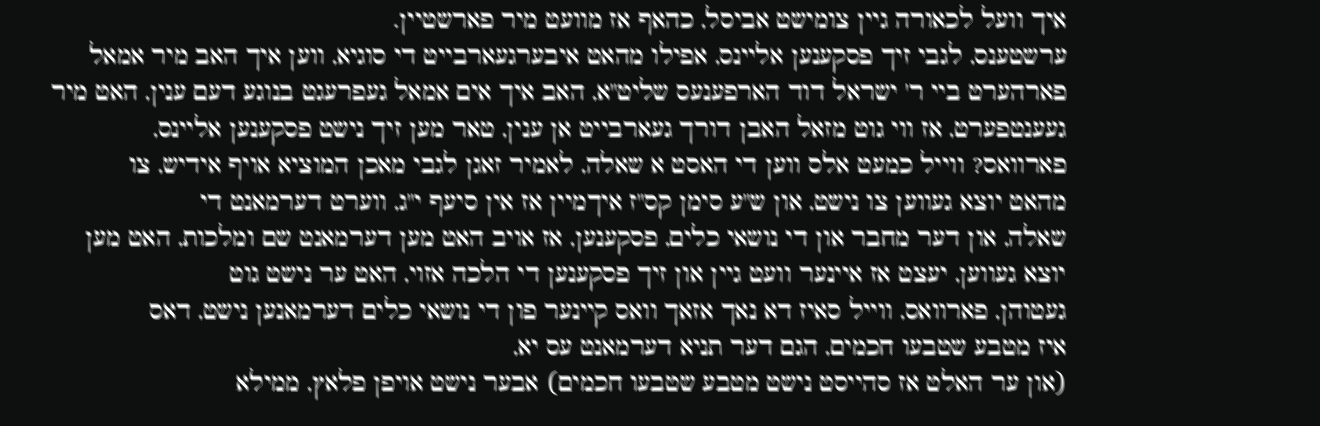איך וועל לכאורה גיין צומישט אביסל, כהאף אז מוועט מיר פארשטיין.
ערשטענס, לגבי זיך פסקענען אליינס, אפילו מהאט איבערגעארבייט די סוגיא, ווען איך האב מיר אמאל
פארהערט ביי ר' ישראל דוד הארפענעס שליט"א, האב איך אים אמאל געפרעגט בנוגע דעם ענין, האט מיר
געענטפערט, אז ווי גוט מזאל האבן דורך געארבייט אן ענין, טאר מען זיך נישט פסקענען אליינס,
פארוואס? ווייל כמעט אלס ווען די האסט א שאלה, לאמיר זאגן לגבי מאכן המוציא אויף אידיש, צו
מהאט יוצא געווען צו נישט, און ש"ע סימן קס"ז איךמיין אז אין סיעף י"ג, ווערט דערמאנט די
שאלה, און דער מחבר און די נושאי כלים, פסקענען, אז אויב האט מען דערמאנט שם ומלכות, האט מען
יוצא געווען, יעצט אז איינער וועט גיין און זיך פסקענען די הלכה אזוי, האט ער נישט גוט
געטוהן, פארוואס, ווייל סאיז דא נאך אזאך וואס קיינער פון די נושאי כלים דערמאנען נישט, דאס
איז מטבע שטבעו חכמים, הגם דער תניא דערמאנט עס יא,
(און ער האלט אז סהייסט נישט מטבע שטבעו חכמים) אבער נישט אויפן פלאץ, ממילא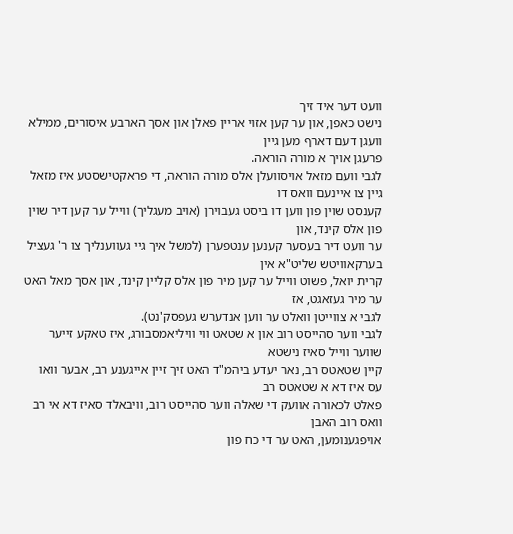וועט דער איד זיך
נישט כאפן, און ער קען אזוי אריין פאלן און אסך הארבע איסורים, ממילא וועגן דעם דארף מען גיין
פרעגן אויך א מורה הוראה.
לגבי וועם מזאל אויסוועלן אלס מורה הוראה, די פראקטישסטע איז מזאל גיין צו איינעם וואס דו
קענסט שוין פון ווען דו ביסט געבוירן (אויב מעגליך) ווייל ער קען דיר שוין פון אלס קינד, און
ער וועט דיר בעסער קענען ענטפערן (למשל איך גיי געווענליך צו ר' געציל בערקאוויטש שליט"א אין
קרית יואל, פשוט ווייל ער קען מיר פון אלס קליין קינד, און אסך מאל האט ער מיר געזאגט, אז
לגבי א צווייטן וואלט ער ווען אנדערש געפסק'נט).
לגבי ווער סהייסט רוב און א שטאט ווי וויליאמסבורג, איז טאקע זייער שווער ווייל סאיז נישטא
קיין שטאטס רב, נאר יעדע ביהמ"ד האט זיך זיין אייגענע רב, אבער וואו עס איז דא א שטאטס רב
פאלט לכאורה אוועק די שאלה ווער סהייסט רוב, וויבאלד סאיז דא אי רב וואס רוב האבן
אויפגענומען, האט ער די כח פון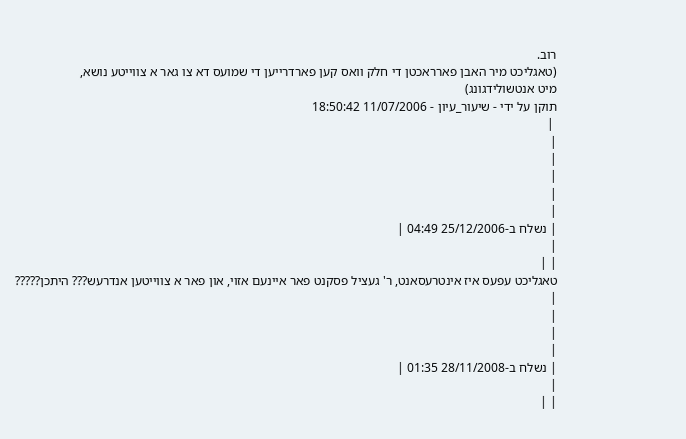רוב.
(טאגליכט מיר האבן פארראכטן די חלק וואס קען פארדרייען די שמועס דא צו גאר א צווייטע נושא,
מיט אנטשולידגונג)
תוקן על ידי - שיעור_עיון - 11/07/2006 18:50:42
 |
|
|
|
|
|
| נשלח ב-25/12/2006 04:49 |
|
| |
טאגליכט עפעס איז אינטרעסאנט, ר' געציל פסקנט פאר איינעם אזוי, און פאר א צווייטען אנדרעש??? היתכן?????
|
|
|
|
| נשלח ב-28/11/2008 01:35 |
|
| |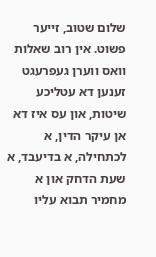שלום שטוב, זייער פשוט. אין רוב שאלות וואס ווערן געפרעגט זענען דא עטליכע שיטות, און עס איז דא אן עיקר הדין, א לכתחילה, א בדיעבד, א שעת הדחק און א מחמיר תבוא עליו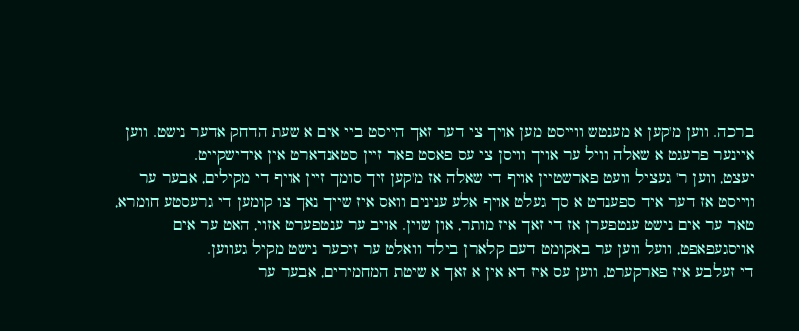ברכה. ווען מ'קען א מענטש ווייסט מען אויך צי דער זאך הייסט ביי אים א שעת הדחק אדער נישט. ווען איינער פרעגט א שאלה וויל ער אויך וויסן צי עס פאסט פאר זיין סטאנדארט אין אידישקייט.
יעצט, ווען ר' געציל וועט פארשטיין אויף די שאלה אז מ'קען זיך סומך זיין אויף די מקילים, אבער ער ווייסט אז דער איד ספענדט א סך געלט אויף אלע ענינים וואס איז שייך נאך צו קומען די גרעסטע חומרא, טאר ער אים נישט ענטפערן אז די זאך איז מותר, און שוין. אויב ער ענטפערט אזוי, האט ער אים אויסגעפאפט, וועל ווען ער באקומט דעם קלארן בילד וואלט ער זיכער נישט מקיל געווען.
די זעלבע איז פארקערט, ווען עס איז דא אין א זאך א שיטת המחמירים, אבער ער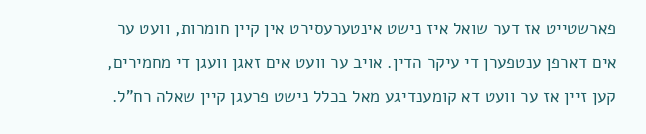פארשטייט אז דער שואל איז נישט אינטערעסירט אין קיין חומרות, וועט ער אים דארפן ענטפערן די עיקר הדין. אויב ער וועט אים זאגן וועגן די מחמירים, קען זיין אז ער וועט דא קומענדיגע מאל בכלל נישט פרעגן קיין שאלה רח"ל.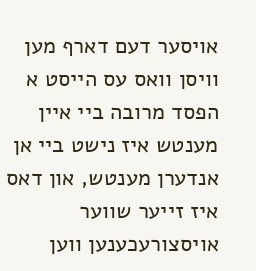אויסער דעם דארף מען וויסן וואס עס הייסט א הפסד מרובה ביי איין מענטש איז נישט ביי אן אנדערן מענטש, און דאס איז זייער שווער אויסצורעכענען ווען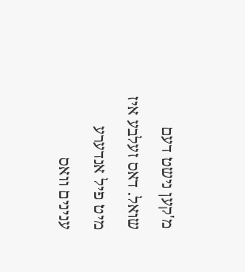מ'קען נישט דעם שואל. דאס זעלבע איז מיט פיל אנדערע ענינים וואס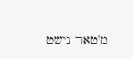מ'טאר נישט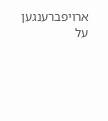ארויפברענגען על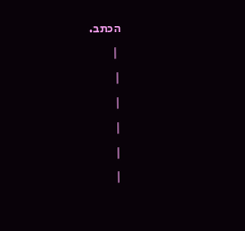הכתב.
 |
|
|
|
|
|